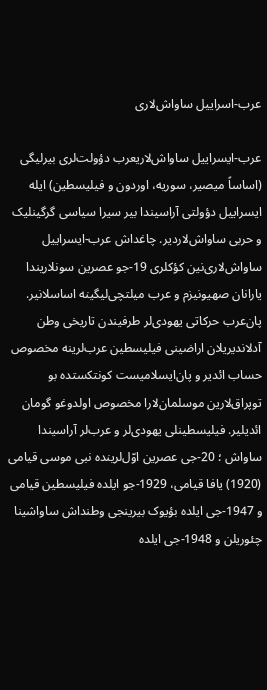عرب-اسراییل ساواش‌لاری

عرب-ایسراییل ساواش‌لاریعرب دؤولت‌لری بیرلیگی (اساساً میصیر، سوریه، اوردون و فیلیسطین) ایله ایسراییل دؤولتی آراسیندا بیر سیرا سیاسی گرگینلیک و حربی ساواش‌لاردیر. چاغداش عرب-ایسراییل ساواش‌لاری‌نین کؤکلری 19-جو عصرین سونلاریندا یارانان صهیونیزم و عرب میلتچی‌لیگینه اساسلانیر. پان‌عرب حرکاتی یهودی‌لر طرفیندن تاریخی وطن آدلاندیریلان اراضینی فیلیسطین عرب‌لرینه مخصوص حساب ائدیر و پان‌ایسلامیست کونتکستده بو توپراق‌لارین موسلمان‌لارا مخصوص اولدوغو گومان ائدیلیر. فیلیسطینلی یهودی‌لر و عرب‌لر آراسیندا ساواش‌ ؛ 20-جی عصرین اوّل‌لرینده نبی موسی قیامی (1920) یافا قیامی، 1929-جو ایلده فیلیسطین قیامی و 1947-جی ایلده بؤیوک بیرینجی وطنداش ساواشینا چئوریلن و 1948-جی ایلده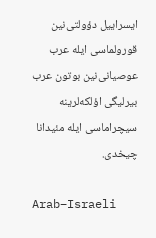ایسراییل دؤولتی‌نین قورولماسی ایله عرب عوصیانی‌نین بوتون عرب بیرلیگی اؤلکه‌لرینه سیچراماسی ایله مئیدانا چیخدی.

Arab–Israeli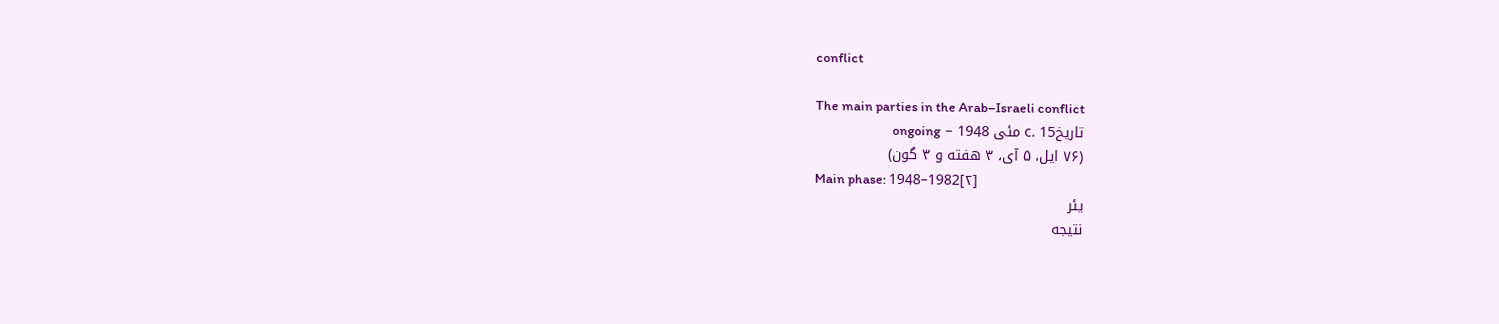conflict

The main parties in the Arab–Israeli conflict
تاریخc. 15 مئی 1948 – ongoing
(۷۶ ایل، ۵ آی، ۳ هفته و ۳ گون)
Main phase: 1948–1982[۲]
یئر
نتیجه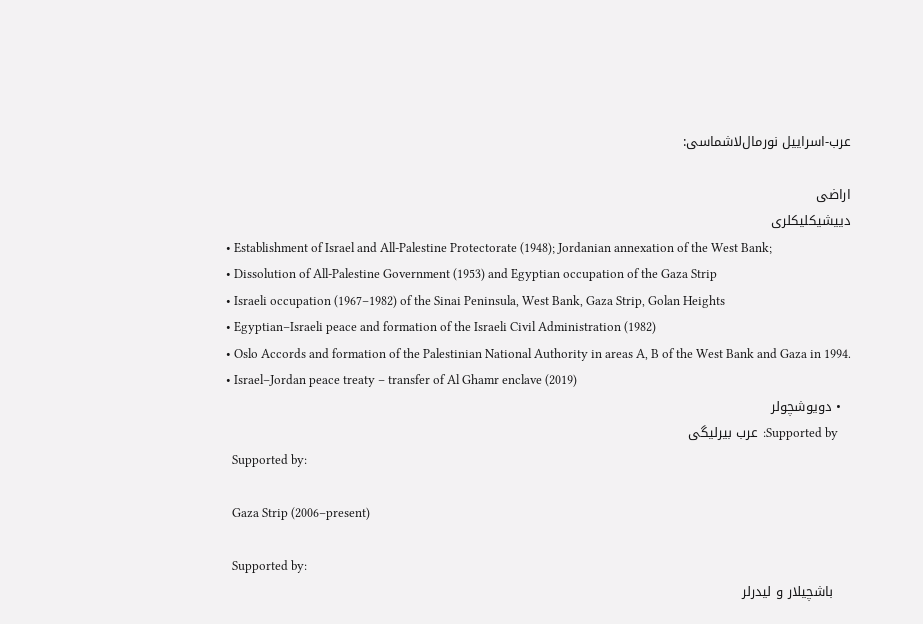عرب-اسراییل نورمال‌لاشماسی:

اراضی
دییشیکلیکلری
  • Establishment of Israel and All-Palestine Protectorate (1948); Jordanian annexation of the West Bank;
  • Dissolution of All-Palestine Government (1953) and Egyptian occupation of the Gaza Strip
  • Israeli occupation (1967–1982) of the Sinai Peninsula, West Bank, Gaza Strip, Golan Heights
  • Egyptian–Israeli peace and formation of the Israeli Civil Administration (1982)
  • Oslo Accords and formation of the Palestinian National Authority in areas A, B of the West Bank and Gaza in 1994.
  • Israel–Jordan peace treaty – transfer of Al Ghamr enclave (2019)
  • دویوشچولر
    Supported by:  عرب بیرلیگی
    Supported by:

    Gaza Strip (2006–present)

    Supported by:
    باشچیلار و لیدرلر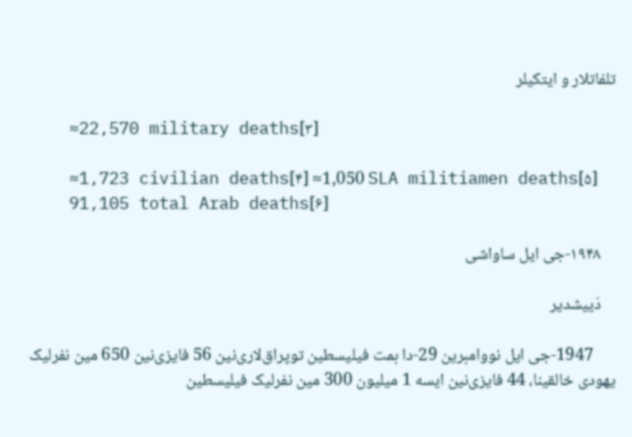تلفاتلار و ایتکیلر

    ≈22,570 military deaths[۳]

    ≈1,723 civilian deaths[۴] ≈1,050 SLA militiamen deaths[۵]
    91,105 total Arab deaths[۶]

    ۱۹۴۸-جی ایل ساواشی

    دَییشدیر

      1947-جی ایل نووامبرین 29-دا بمت فیلیسطین توپراق‌لاری‌نین 56 فایزی‌نین 650 مین نفرلیک یهودی خالقینا، 44 فایزی‌نین ایسه 1 میلیون 300 مین نفرلیک فیلیسطین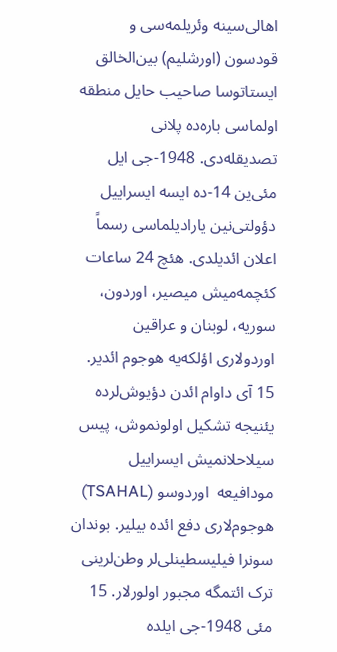اهالی‌سینه وئریلمه‌سی و قودسون (اورشلیم) بین‌الخالق ایستاتوسا صاحیب حایل منطقه اولماسی باره‌ده پلانی تصدیقله‌دی. 1948-جی ایل مئی‌ین 14-ده ایسه ایسراییل دؤولتی‌نین یارادیلماسی رسماً اعلان ائدیلدی. هئچ 24 ساعات کئچمه‌میش میصیر، اوردون، سوریه، لوبنان و عراقین اوردولاری اؤلکه‌یه هوجوم ائدیر. 15 آی داوام ائدن دؤیوش‌لرده یئنیجه تشکیل اولونموش، پیس سیلاحلانمیش ایسراییل مودافیعه  اوردوسو (TSAHAL) هوجوم‌لاری دفع ائده بیلیر. بوندان سونرا فیلیسطینلی‌لر وطن‌لرینی ترک ائتمگه مجبور اولورلار. 15 مئی 1948-جی ایلده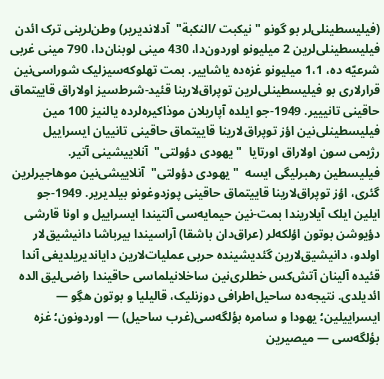(فیلیسطینلی‌لر بو گونو " نیکبت /النکبة"  آدلاندیریر) وطن‌لرینی ترک ائدن فیلیسطینلی‌لرین 2 میلیونو اوردون‌دا، 430 مینی لوبنان‌دا، 790 مینی غربی شرعیّه ده، 1،1 میلیونو غزه‌ده یاشاییر. بمت تهلوکه‌سیزلیک شوراسی‌نین قرارلاری بو فیلیسطینلی‌لرین توپراق‌لارینا قئید-شرط‌‌سیز اولاراق قاییتماق حاقینی تانیییر. 1949-جو ایلده آپاریلان موذاکیره‌لرده یالنیز 100 مین فیلیسطینلی‌نین اؤز توپراق‌لارینا قاییتماق حاقینی تانییان ایسراییل رژیمی سون اولاراق اورتایا  "یهودی دؤولتی"  آنلاییشینی آتیر. فیلیسطین رهبرلیگی ایسه  "یهودی دؤولتی‌"  آنلاییشی‌نین موهاجیرلرین گئری، اؤز توپراق‌لارینا قاییتماق حاقینی پوزدوغونو بیلدیریر. 1949-جو ایلین ایلک آیلاریندا بمت-نین حیمایه‌سی آلتیندا ایسراییل و اونا قارشی دؤیوشن بوتون اؤلکه‌لر (عراق‌دان باشقا) آراسیندا بیرباشا دانیشیق‌لار اولدو، دانیشیق‌لارین گئدیشینده حربی عملیات‌لارین دایاندیریلدیغی آندا قئیده آلینان آتش‌کس خطلری‌نین ساخلانیلماسی حاقیندا راضی‌لیق الده ائدیلدی. نتیجه‌ده ساحیل‌اطرافی دوزنلیک، قالیلیا و بوتون هگِو — ایسراییلین؛ یهودا و سامره بؤلگه‌سی(غرب ساحیل) — اوردونون؛ غزه بؤلگه‌سی — میصیرین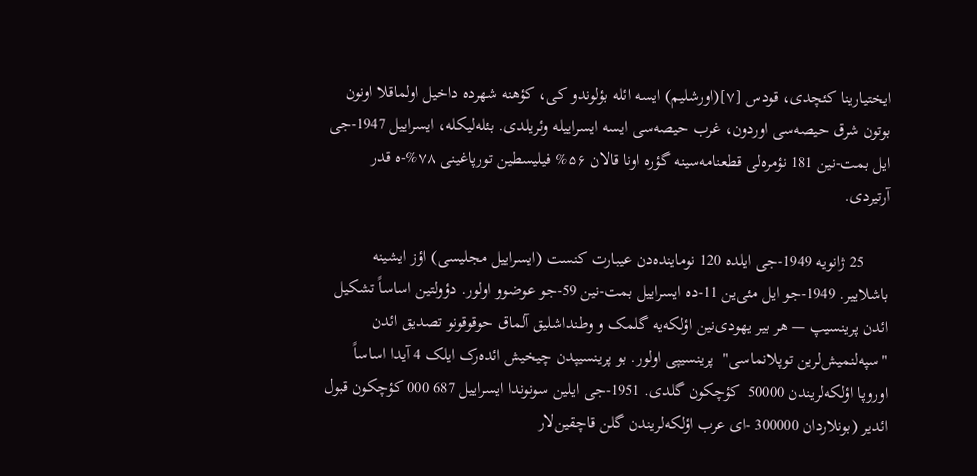ایختیارینا کئچدی، قودس [۷](اورشلیم) ایسه ائله بؤلوندو کی، کؤهنه شهرده داخیل اولماقلا اونون بوتون شرق حیصه‌سی اوردون، غرب حیصه‌سی ایسه ایسراییله وئریلدی. بئله‌لیکله، ایسراییل 1947-جی ایل بمت-نین 181 نؤمره‌لی قطعنامه‌سینه گؤره اونا قالان ۵۶% فیلیسطین تورپاغینی ۷۸%-ه قدر آرتیردی.

      25 ژانویه 1949-جی ایلده 120 نوماینده‌دن عیبارت کنست (ایسراییل مجلیسی) اؤز ایشینه باشلاییر. 1949-جو ایل مئی‌ین 11-ده ایسراییل بمت-نین 59-جو عوضوو اولور. دؤولتین اساساً تشکیل ائدن پرینسیپ — هر بیر یهودی‌نین اؤلکه‌یه گلمک و وطنداشلیق آلماق حوقوقونو تصدیق ائدن  "سپه‌لنمیش‌لرین توپلانماسی‌"  پرینسیپی اولور. بو پرینسیپدن چیخیش ائده‌رک ایلک 4 آیدا اساساً اوروپا اؤلکه‌لریندن 50000  کؤچکون گلدی. 1951-جی ایلین سونوندا ایسراییل 687 000 کؤچکون قبول ائدیر (بونلاردان 300000 -ای عرب اؤلکه‌لریندن گلن قاچقین‌لار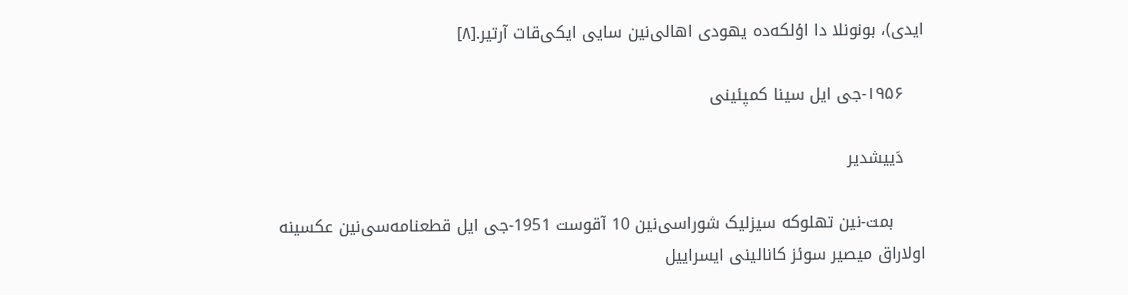ایدی)، بونونلا دا اؤلکه‌ده یهودی اهالی‌نین سایی ایکی‌قات آرتیر.[۸]

    ۱۹۵۶-جی ایل سینا کمپئینی

    دَییشدیر

      بمت-نین تهلوکه سیزلیک شوراسی‌نین 10 آقوست 1951-جی ایل قطعنامه‌سی‌نین عکسینه اولاراق میصیر سوئز کانالینی ایسراییل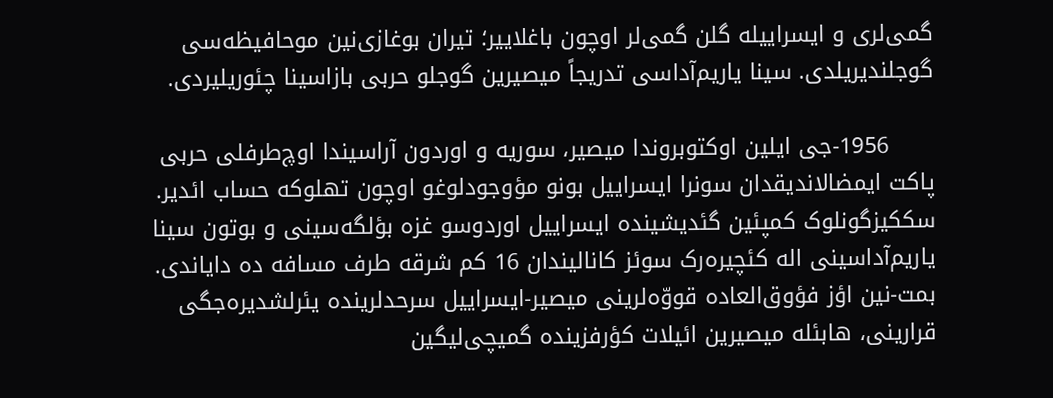گمی‌لری و ایسراییله گلن گمی‌لر اوچون باغلاییر؛ تیران بوغازی‌نین موحافیظه‌سی گوجلندیریلدی. سینا یاریم‌آداسی تدریجاً میصیرین گوجلو حربی بازاسینا چئوریلیردی.

      1956-جی ایلین اوکتوبروندا میصیر، سوریه و اوردون آراسیندا اوچ‌طرفلی حربی پاکت ایمضالاندیقدان سونرا ایسراییل بونو مؤوجودلوغو اوچون تهلوکه حساب ائدیر. سککیزگونلوک کمپئین گئدیشینده ایسراییل اوردوسو غزه بؤلگه‌سینی و بوتون سینا یاریم‌آداسینی اله کئچیره‌رک سوئز کانالیندان 16 کم شرقه طرف مسافه ده دایاندی. بمت-نین اؤز فؤوق‌العاده قووّه‌لرینی میصیر-ایسراییل سرحدلرینده یئرلشدیره‌جگی قرارینی، هابئله میصیرین ائیلات کؤرفزینده گمیچی‌لیگین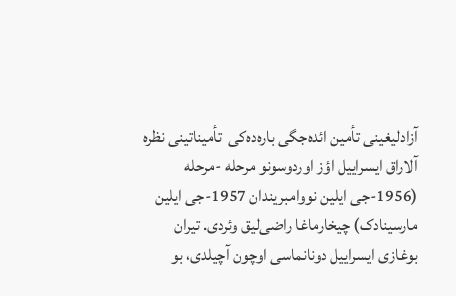آزادلیغینی تأمین ائده‌جگی باره‌ده‌کی  تأمیناتینی نظره آلاراق ایسراییل اؤز اوردوسونو مرحله -مرحله  (1956-جی ایلین نووامبریندان 1957-جی ایلین مارسینادک) چیخارماغا راضی‌لیق وئردی. تیران بوغازی ایسراییل دونانماسی اوچون آچیلدی، بو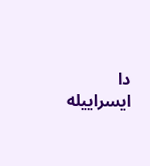دا ایسراییله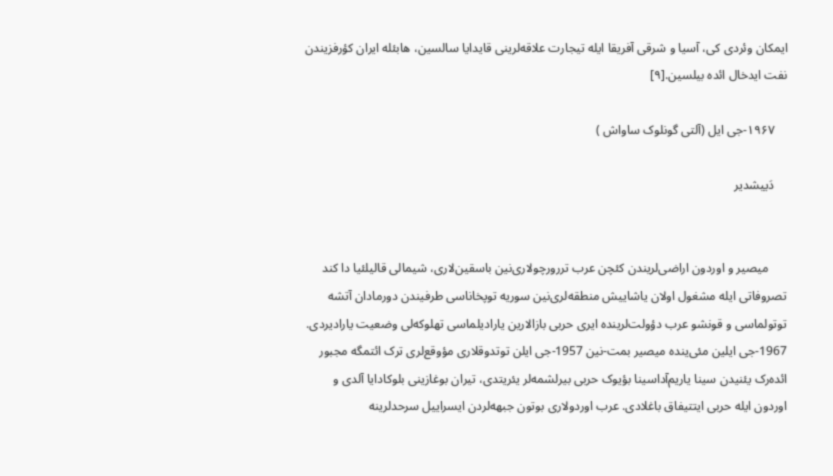ایمکان وئردی کی، آسیا و شرقی آفریقا ایله تیجارت علاقه‌لرینی قایدایا سالسین، هابئله ایران کؤرفزیندن نفت ایدخال ائده بیلسین.[۹]

    ۱۹۶۷-جی ایل (آلتی گونلوک ساواش‌ )

    دَییشدیر


      میصیر و اوردون اراضی‌لریندن کئچن عرب تررورچولاری‌نین باسقین‌لاری، شیمالی قالیلئیا دا کند تصروفاتی ایله مشغول اولان یاشاییش منطقه‌لری‌نین سوریه توپخاناسی طرفیندن دورمادان آتشه توتولماسی و قونشو عرب دؤولت‌لرینده ایری حربی بازالارین یارادیلماسی تهلوکه‌لی وضعیت یارادیردی. 1967-جی ایلین مئی‌ینده میصیر بمت-نین 1957-جی ایلن توتدوقلاری مؤوقع‌لری ترک ائتمگه مجبور ائده‌رک یئنیدن سینا یاریم‌آداسینا بؤیوک حربی بیرلشمه‌لر یئریتدی، تیران بوغازینی بلوکادایا آلدی و اوردون ایله حربی ایتتیفاق باغلادی. عرب اوردولاری بوتون جبهه‌لردن ایسراییل سرحدلرینه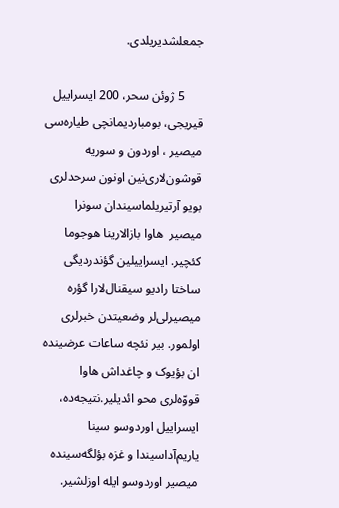جمعلشدیریلدی.

      5 ژوئن سحر، 200 ایسراییل قیریجی، بومباردیمانچی طیاره‌سی میصیر ، اوردون و سوریه قوشون‌لاری‌نین اونون سرحدلری بویو آرتیریلماسیندان سونرا میصیر  هاوا بازالارینا هوجوما کئچیر. ایسراییلین گؤندردیگی ساختا رادیو سیقنال‌لارا گؤره میصیرلی‌لر وضعیتدن خبرلری اولمور. بیر نئچه ساعات عرضینده ان بؤیوک و چاغداش هاوا قووّه‌لری محو ائدیلیر.نتیجه‌ده، ایسراییل اوردوسو سینا یاریم‌آداسیندا و غزه بؤلگه‌سینده میصیر اوردوسو ایله اوزلشیر.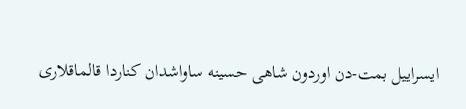ایسراییل بمت-دن اوردون شاهی حسینه ساواشدان کناردا قالماقلاری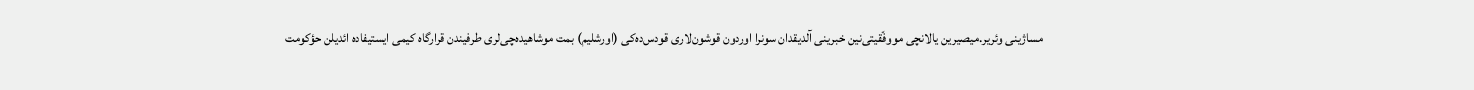مساژینی وئریر.میصیرین یالانچی مووفّقیتی‌نین خبرینی آلدیقدان سونرا اوردون قوشون‌لاری قودس‌ده‌کی (اورشلیم) بمت موشاهیده‌چی‌لری طرفیندن قرارگاه کیمی ایستیفاده ائدیلن حؤکومت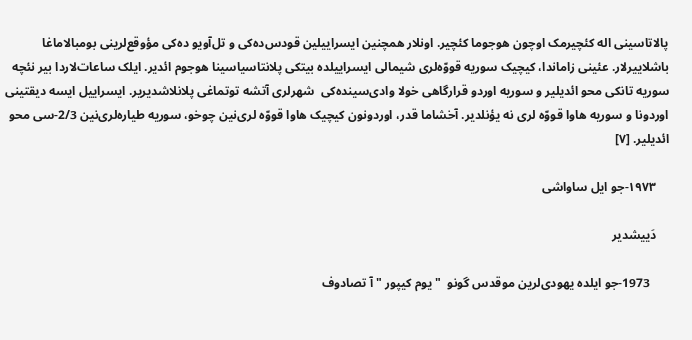پالاتاسینی اله کئچیرمک اوچون هوجوما کئچیر. اونلار همچنین ایسراییلین قودس‌ده‌کی و تل‌آویو ده‌کی مؤوقع‌لرینی بومبالاماغا باشلاییرلار. عئینی زاماندا، کیچیک سوریه قووّه‌لری شیمالی ایسراییلده بیتکی پلانتاسیاسینا هوجوم ائدیر. ایلک ساعات‌لاردا بیر نئچه سوریه تانکی محو ائدیلیر و سوریه اوردو قرارگاهی خولا وادی‌سینده‌کی  شهرلری آتشه توتماغی پلانلاشدیریر. ایسراییل ایسه دیقتینی اوردونا و سوریه هاوا قووّه لری نه یؤنلدیر. آخشاما قدر، اوردونون کیچیک هاوا قووّه لری‌نین چوخو، سوریه طیاره‌لری‌نین 2/3-سی محو ائدیلیر. [۷]

    ۱۹۷۳-جو ایل ساواشی

    دَییشدیر

      1973-جو ایلده یهودی‌لرین موقدس گونو  " یوم کیپور "آ تصادوف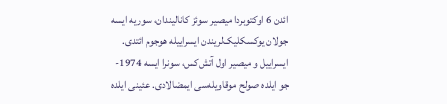ائدن 6 اوکتوبردا میصیر سوئز کانالیندان، سوریه ایسه جولان یوکسکلیک‌لریندن ایسراییله هوجوم ائتدی. ایسراییل و میصیر اول آتش‌کس، سونرا ایسه 1974-جو ایلده صولح موقاویله‌سی ایمضالادی. عئینی ایلده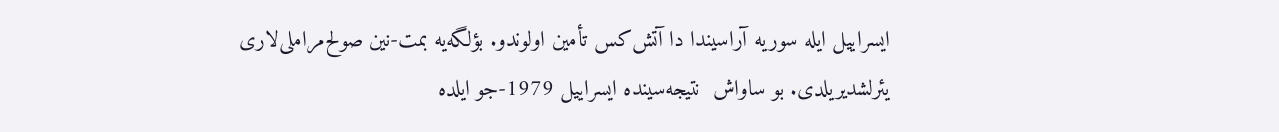ایسراییل ایله سوریه آراسیندا دا آتش‌کس تأمین اولوندو. بؤلگه‌یه بمت-نین صولح‌مراملی‌لاری یئرلشدیریلدی. بو ساواش‌  نتیجه‌سینده ایسراییل 1979-جو ایلده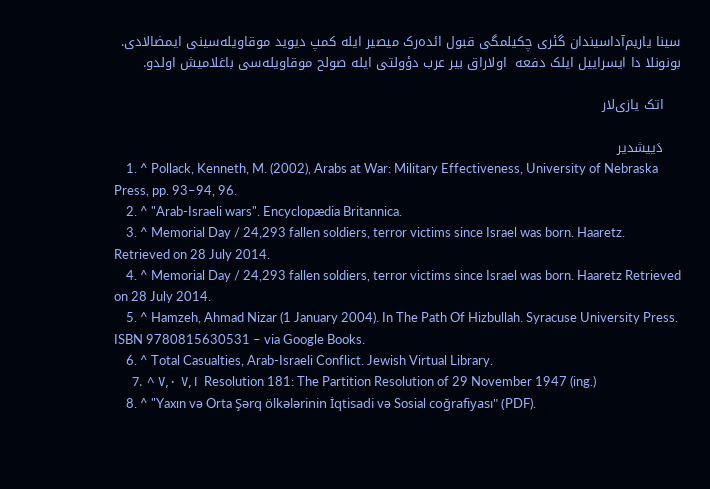سینا یاریم‌آداسیندان گئری چکیلمگی قبول ائده‌رک میصیر ایله کمپ دیوید موقاویله‌سینی ایمضالادی. بونونلا دا ایسراییل ایلک دفعه  اولاراق بیر عرب دؤولتی ایله صولح موقاویله‌سی باغلامیش اولدو.

    اتک یازی‌لار

    دَییشدیر
    1. ^ Pollack, Kenneth, M. (2002), Arabs at War: Military Effectiveness, University of Nebraska Press, pp. 93–94, 96.
    2. ^ "Arab-Israeli wars". Encyclopædia Britannica.
    3. ^ Memorial Day / 24,293 fallen soldiers, terror victims since Israel was born. Haaretz. Retrieved on 28 July 2014.
    4. ^ Memorial Day / 24,293 fallen soldiers, terror victims since Israel was born. Haaretz Retrieved on 28 July 2014.
    5. ^ Hamzeh, Ahmad Nizar (1 January 2004). In The Path Of Hizbullah. Syracuse University Press. ISBN 9780815630531 – via Google Books.
    6. ^ Total Casualties, Arab-Israeli Conflict. Jewish Virtual Library.
    7. ^ ۷٫۰ ۷٫۱ Resolution 181: The Partition Resolution of 29 November 1947 (ing.)
    8. ^ "Yaxın və Orta Şərq ölkələrinin İqtisadi və Sosial coğrafiyası" (PDF).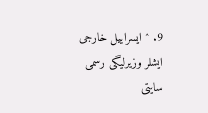9. ^ ایسراییل خارجی ایشلر وزیرلیگی رسمی سایتی